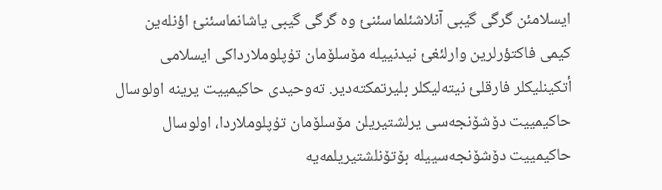ایسلامئن گرگی گیبی آنلاشئلماسئنئ وە گرگی گیبی یاشانماسئنئ اؤنلەین کیمی فاکتؤرلرین وارلئغئ نیدنییلە مۆسلۆمان تۇپلوملارداکی ایسلامی أتکینلیکلر فارقلئ نیتەلیکلر بلیرتمکتەدیر. تەوحیدی حاکیمییت یرینە اولوسال حاکیمییت دۆشۆنجەسی یرلشتیریلن مۆسلۆمان تۇپلوملاردا، اولوسال حاکیمییت دۆشۆنجەسییلە بۆتۆنلشتیریلمەیە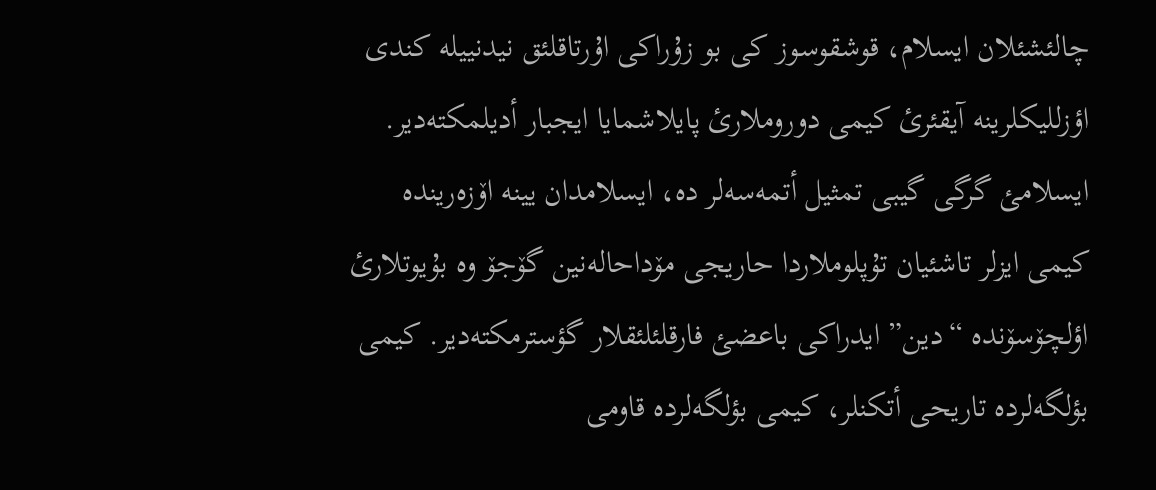چالئشئلان ایسلام، قوشقوسوز کی بو زۇراکی اۇرتاقلئق نیدنییلە کندی اؤزللیکلرینە آیقئرئ کیمی دوروملارئ پایلاشمایا ایجبار أدیلمکتەدیر. ایسلامئ گرگی گیبی تمثیل أتمەسەلر دە، ایسلامدان یینە اۆزەریندە کیمی ایزلر تاشئیان تۇپلوملاردا حاریجی مۆداحالەنین گۆجۆ وە بۇیوتلارئ اؤلچۆسۆندە “دین” ایدراکی باعضئ فارقلئلئقلار گؤسترمکتەدیر. کیمی بؤلگەلردە تاریحی أتکنلر، کیمی بؤلگەلردە قاومی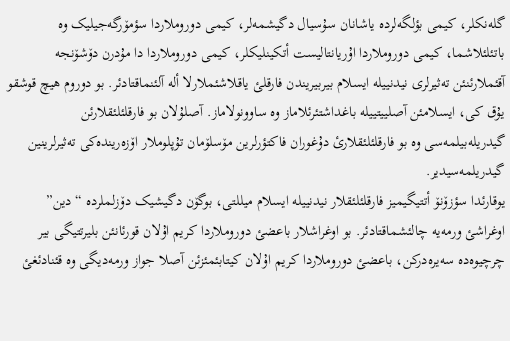گلەنکلر، کیمی بؤلگەلردە یاشانان سۇسیال دگیشمەلر، کیمی دوروملاردا سؤمۆرگەجیلیک وە باتئلئلاشما، کیمی دوروملاردا اۇریانتالیست أتکینلیکلر، کیمی دوروملاردا دا مۇدرن دۆشۆنجە آقئملارئنئن تەثیرلری نیدنییلە ایسلام بیربیریندن فارقلئ یاقلاشئملارلا ألە آلئنماقتادئر. بو دوروم هیچ قوشقو یۇق کی، ایسلامئن آصلییتییلە باغداشتئرئلاماز وە ساوونولاماز. آصلۇلان بو فارقلئلئقلارئن گیدریلەبیلمەسی وە بو فارقلئلئقلارئ دۇغوران فاکتؤرلرین مۆسلۆمان تۇپلوملار اۆزەریندەکی تەثیرلرینین گیدریلمەسیدیر.
یوقارئدا سؤزۆنۆ أتتیگیمیز فارقلئلئقلار نیدنییلە ایسلام میللتی، بوگۆن دگیشیک دۆزلملردە “دین” اوغراشئ ورمەیە چالئشماقتادئر. بو اوغراشلار باعضئ دوروملاردا کریم اۇلان قورئانئن بلیرتتیگی بیر چرچیوەدە سەیرەدرکن، باعضئ دوروملاردا کریم اۇلان کیتابئمئزئن آصلا جواز ورمەدیگی وە قئنادئغئ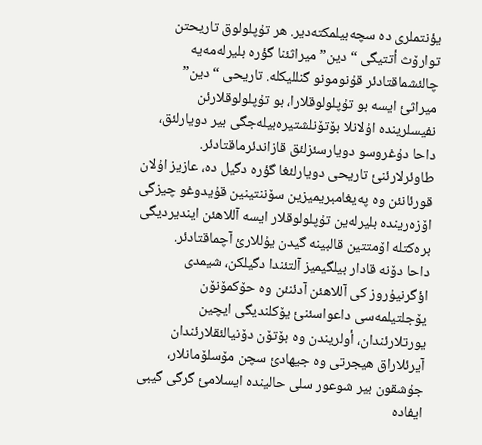یؤنتملری دە سچەبیلمکتەدیر. هر تۇپلولوق تاریحتن توارۆث أتتیگی “دین” میراثئنا گؤرە بلیرلەمەیە چالئشماقتادئر قۇنومونو گنللیکلە. تاریحی “دین” میراثئ ایسە بو تۇپلولوقلارا، بو تۇپلولوقلارئن نفیسلریندە اۇلانلا بۆتۆنلشتیرەبیلەجگی بیر دویارلئق، داحا دۇغروسو دویارسئزلئق قازاندئرماقتادئر. طاوئرلارئنئ تاریحی دویارلئغا گؤرە دگیل دە، عازیز اۇلان قورئانئن وە پەیغامبریمیزین سۆننتینین قۇیدوغو چیزگی اۆزەریندە بلیرلەین تۇپلولوقلار ایسە آللاهئن ایندیردیگی برەکتلە اۆمتتین قالبینە گیدن یۇللارئ آچماقتادئر.
داحا دۆنە قادار بیلگیمیز آلتئندا دگیلکن، شیمدی اؤگرنیۇروز کی آللاهئن آدئنئن وە حۆکمۆنۆن یۆجلتیلمەسی داعواسئنئ یۆکلندیگی ایچین یورتلارئندان، أولریندن وە بۆتۆن دۆنیالئقلارئندان آیرئلاراق هیجرتی وە جیهادئ سچن مۆسلۆمانلار، جۇشقون بیر شوعور سلی حالیندە ایسلامئ گرگی گیبی ایفادە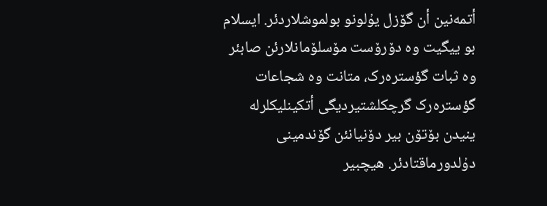أتمەنین أن گۆزل یۇلونو بولموشلاردئر. ایسلام بو ییگیت وە دۆرۆست مۆسلۆمانلارئن صابئر وە ثبات گؤسترەرک، متانت وە شجاعات گؤسترەرک گرچکلشتیردیگی أتکینلیکلرلە ینیدن بۆتۆن بیر دۆنیانئن گۆندمینی دۇلدورماقتادئر. هیچبیر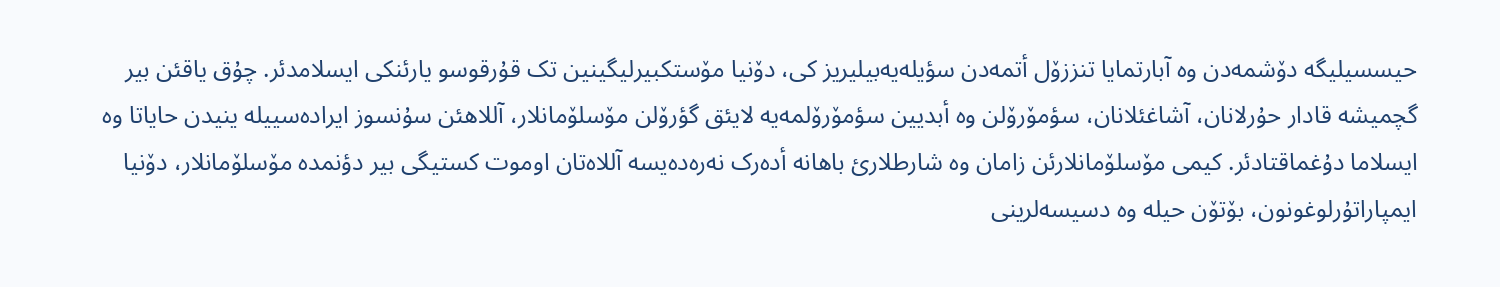حیسسیلیگە دۆشمەدن وە آبارتمایا تنززۆل أتمەدن سؤیلەیەبیلیریز کی، دۆنیا مۆستکبیرلیگینین تک قۇرقوسو یارئنکی ایسلامدئر. چۇق یاقئن بیر گچمیشە قادار حۇرلانان، آشاغئلانان، سؤمۆرۆلن وە أبدیین سؤمۆرۆلمەیە لایئق گؤرۆلن مۆسلۆمانلار، آللاهئن سۇنسوز ایرادەسییلە ینیدن حایاتا وە ایسلاما دۇغماقتادئر. کیمی مۆسلۆمانلارئن زامان وە شارطلارئ باهانە أدەرک نەرەدەیسە آللاەتان اوموت کستیگی بیر دؤنمدە مۆسلۆمانلار، دۆنیا ایمپاراتۇرلوغونون، بۆتۆن حیلە وە دسیسەلرینی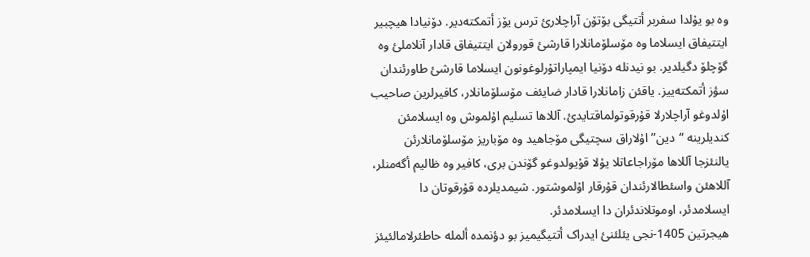وە بو یۇلدا سفربر أتتیگی بۆتۆن آراچلارئ ترس یۆز أتمکتەدیر. دۆنیادا هیچبیر ایتتیفاق ایسلاما وە مۆسلۆمانلارا قارشئ قورولان ایتتیفاق قادار آنلاملئ وە گۆچلۆ دگیلدیر. بو نیدنلە دۆنیا ایمپاراتۇرلوغونون ایسلاما قارشئ طاورئندان سؤز أتمکتەییز. یاقئن زامانلارا قادار ضایئف مۆسلۆمانلار، کافیرلرین صاحیب اۇلدوغو آراچلارلا قۇرقوتولماقتایدئ. آللاها تسلیم اۇلموش وە ایسلامئن کندیلرینە “دین” اۇلاراق سچتیگی مۆجاهید وە مۆباریز مۆسلۆمانلارئن یالنئزجا آللاها مۆراجاعاتلا یۇلا قۇیولدوغو گۆندن بری، کافیر وە ظالیم أگەمنلر، آللاهئن واسئطالارئندان قۇرقار اۇلموشتور. شیمدیلردە قۇرقوتان دا ایسلامدئر، اوموتلاندئران دا ایسلامدئر.
هیجرتین 1405-نجی یئلئنئ ایدراک أتتیگیمیز بو دؤنمدە ألملە حاطئرلامالئیئز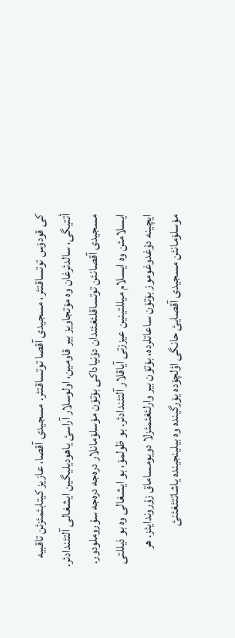کی قودۆس توتساقتئر، مسجیدی آقصا توتساقتئر. مسجیدی آقصا، عازیز کیتابئمئزئن تاقبیە أتتیگی، سالدئرغان وە مۆتجاویز بیر قاومین، اولوسلار آراسئ یاهودیلیگین ایشغالی آلتئندادئر. مسجیدی آقصانئن توتساقلئغئندان دۆنیاداکی بۆتۆن مۆسلۆمانلار درەجە درەجە سۇروملودور. ایسلامئن وە ایسلام میللتینین عیززتی آیاقلار آلتئندادئر. بو ظولمۆ، بو ایشغالی وە بو ذیللتی ایچینە دۇغدوغوموز بۆتۆن ساعاتلردە، بۆتۆن بیر وارلئغئمئزلا دویومساماق زۇروندایئز. هر مۆسلۆمانئن مسجیدی آقصایئ حانگی اؤلچۆدە یۆرگیندە وە بیلینجیندە یاشاتتئغئنئ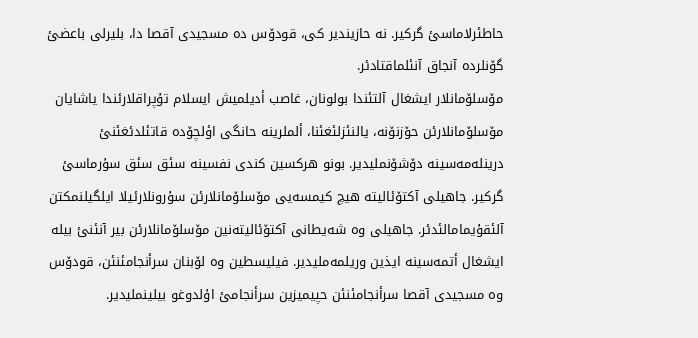حاطئرلاماسئ گرکیر. نە حازیندیر کی، قودۆس دە مسجیدی آقصا دا، بلیرلی باعضئ گۆنلردە آنجاق آنئلماقتادئر.
مۆسلۆمانلار ایشغال آلتئندا بولونان، غاصب أدیلمیش ایسلام تۇپراقلارئندا یاشایان مۆسلۆمانلارئن حۆزنۆنە، یالنئزلئغئنا، ألملرینە حانگی اؤلچۆدە قاتئلدئغئنئ درینلەمەسینە دۆشۆنملیدیر. بونو هرکسین کندی نفسینە سئق سئق سۇرماسئ گرکیر. جاهیلی آکتۆئالیتە هیچ کیمسەیی مۆسلۆمانلارئن سۇرونلارئیلا ایلگیلنمکتن آلئقۇیمامالئدئر. جاهیلی وە شەیطانی آکتۆئالیتەنین مۆسلۆمانلارئن بیر آنئنئ بیلە ایشغال أتمەسینە ایذین وریلمەملیدیر. فیلیسطین وە لۆبنان سرأنجامئنئن، قودۆس وە مسجیدی آقصا سرأنجامئنئن حپیمیزین سرأنجامئ اۇلدوغو بیلینملیدیر.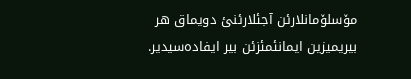مۆسلۆمانلارئن آجئلارئنئ دویماق هر بیریمیزین ایمانئمئزئن بیر ایفادەسیدیر.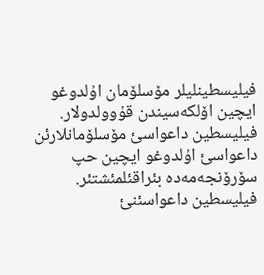فیلیسطینلیلر مۆسلۆمان اۇلدوغو ایچین اۆلکەسیندن قۇوولدولار. فیلیسطین داعواسئ مۆسلۆمانلارئن داعواسئ اۇلدوغو ایچین حپ سۆرۆنجەمەدە بئراقئلمئشتئر. فیلیسطین داعواسئنئ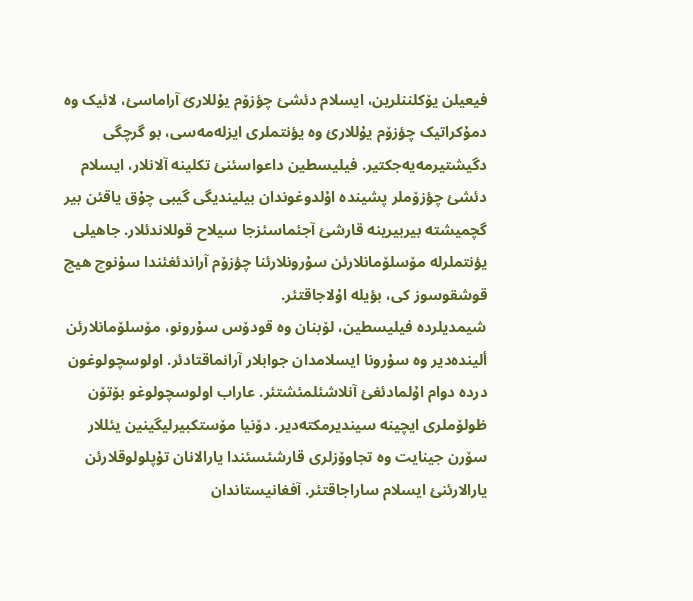فیعیلن یۆکلننلرین، ایسلام دئشئ چؤزۆم یۇللارئ آراماسئ، لائیک وە دمۇکراتیک چؤزۆم یۇللارئ وە یؤنتملری ایزلەمەسی، بو گرچگی دگیشتیرمەیەجکتیر. فیلیسطین داعواسئنئ تکلینە آلانلار، ایسلام دئشئ چؤزۆملر پشیندە اۇلدوغوندان بیلیندیگی گیبی چۇق یاقئن بیر گچمیشتە بیربیرینە قارشئ آجئماسئزجا سیلاح قوللاندئلار. جاهیلی یؤنتملرلە مۆسلۆمانلارئن سۇرونلارئنا چؤزۆم آراندئغئندا سۇنوچ هیچ قوشقوسوز کی، بؤیلە اۇلاجاقتئر.
شیمدیلردە فیلیسطین، لۆبنان وە قودۆس سۇرونو، مۆسلۆمانلارئن ألیندەدیر وە سۇرونا ایسلامدان جوابلار آرانماقتادئر. اولوسچولوغون دردە دوام اۇلمادئغئ آنلاشئلمئشتئر. عاراب اولوسچولوغو بۆتۆن ظولۆملری ایچینە سیندیرمکتەدیر. دۆنیا مۆستکبیرلیگینین یئللار سۆرن جینایت وە تجاوۆزلری قارشئسئندا یارالانان تۇپلولوقلارئن یارالارئنئ ایسلام ساراجاقتئر. آفغانیستاندان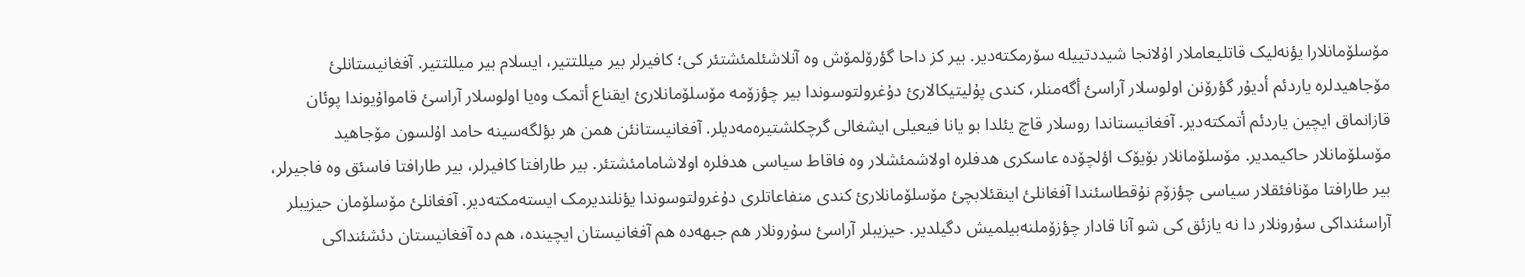مۆسلۆمانلارا یؤنەلیک قاتلیعاملار اۇلانجا شیددتییلە سۆرمکتەدیر. بیر کز داحا گؤرۆلمۆش وە آنلاشئلمئشتئر کی؛ کافیرلر بیر میللتتیر، ایسلام بیر میللتتیر. آفغانیستانلئ مۆجاهیدلرە یاردئم أدیۇر گؤرۆنن اولوسلار آراسئ أگەمنلر، کندی پۇلیتیکالارئ دۇغرولتوسوندا بیر چؤزۆمە مۆسلۆمانلارئ ایقناع أتمک وەیا اولوسلار آراسئ قامواۇیوندا پوئان قازانماق ایچین یاردئم أتمکتەدیر. آفغانیستاندا روسلار قاچ یئلدا بو یانا فیعیلی ایشغالی گرچکلشتیرەمەدیلر. آفغانیستانئن همن هر بؤلگەسینە حامد اۇلسون مۆجاهید مۆسلۆمانلار حاکیمدیر. مۆسلۆمانلار بۆیۆک اؤلچۆدە عاسکری هدفلرە اولاشمئشلار وە فاقاط سیاسی هدفلرە اولاشامامئشتئر. بیر طارافتا کافیرلر، بیر طارافتا فاسئق وە فاجیرلر، بیر طارافتا مۆنافئقلار سیاسی چؤزۆم نۇقطاسئندا آفغانلئ اینقئلابچئ مۆسلۆمانلارئ کندی منفاعاتلری دۇغرولتوسوندا یؤنلندیرمک ایستەمکتەدیر. آفغانلئ مۆسلۆمان حیزیبلر آراسئنداکی سۇرونلار دا نە یازئق کی شو آنا قادار چؤزۆملنەبیلمیش دگیلدیر. حیزیبلر آراسئ سۇرونلار هم جبهەدە هم آفغانیستان ایچیندە، هم دە آفغانیستان دئشئنداکی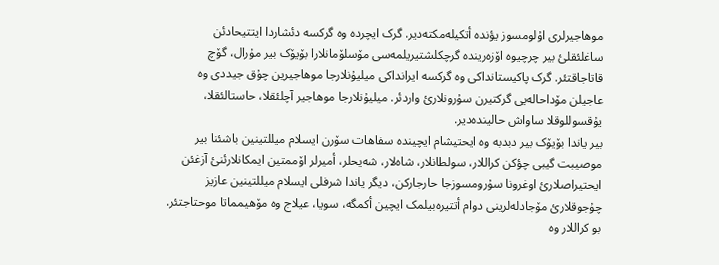موهاجیرلری اۇلومسوز یؤندە أتکیلەمکتەدیر. گرک ایچردە وە گرکسە دئشاردا ایتتیحادئن ساغلئقلئ بیر چرچیوە اۆزەریندە گرچکلشتیریلمەسی مۆسلۆمانلارا بۆیۆک بیر مۇرال، گۆچ قاتاجاقتئر. گرک پاکیستانداکی وە گرکسە ایرانداکی میلیۇنلارجا موهاجیرین چۇق جیددی وە عاجیلن مۆداحالەیی گرکتیرن سۇرونلارئ واردئر. میلیۇنلارجا موهاجیر آچلئقلا، حاستالئقلا، یۇقسوللوقلا ساواش حالیندەدیر.
بیر یاندا بۆیۆک بیر دبدبە وە ایحتیشام ایچیندە سفاهات سۆرن ایسلام میللتینین باشئنا بیر موصیبت گیبی چؤکن کراللار، سولطانلار، شاەلار، شەیحلر، أمیرلر اۆممتین ایمکانلارئنئ آزغئن ایحتیراصلارئ اوغرونا سۇرومسوزجا حارجارکن، دیگر یاندا شرفلی ایسلام میللتینین عازیز چۇجوقلارئ مۆجادلەلرینی دوام أتتیرەبیلمک ایچین أکمگە، سویا، عیلاج وە مۆهیمماتا موحتاجتئر. بو کراللار وە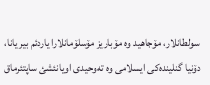سولطانلار، مۆجاهید وە مۆباریز مۆسلۆمانلارا یاردئم بیر یانا، دۆنیا گنلیندەکی ایسلامی وە تەوحیدی اویانئشئ ساپتئرماق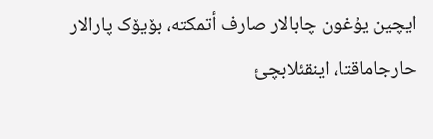ایچین یۇغون چابالار صارف أتمکتە، بۆیۆک پارالار حارجاماقتا، اینقئلابچئ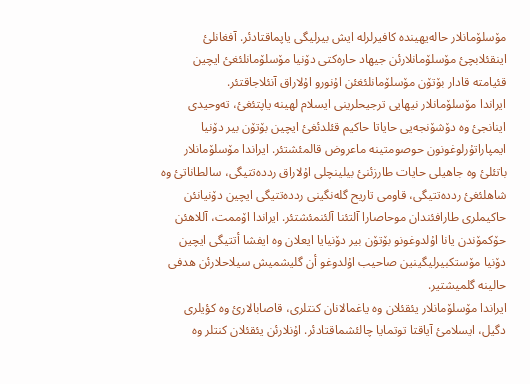مۆسلۆمانلار حالەیهیندە کافیرلرلە ایش بیرلیگی یاپماقتادئر. آفغانلئ اینقئلابچئ مۆسلۆمانلارئن جیهاد حارەکتی دۆنیا مۆسلۆمانلئغئ ایچین قئیامتە قادار بۆتۆن مۆسلۆمانلئغئن اۇنورو اۇلاراق آنئلاجاقتئر.
ایراندا مۆسلۆمانلار نیهایی ترجیحلرینی ایسلام لهینە یاپتئغئ، تەوحیدی اینانجئ وە دۆشۆنجەیی حایاتا حاکیم قئلدئغئ ایچین بۆتۆن بیر دۆنیا ایمپاراتۇرلوغونون حوصومتینە ماعروض قالمئشتئر. ایراندا مۆسلۆمانلار باتئلئ وە جاهیلی حایات طارزئنئ بیلینچلی اۇلاراق رددەتتیگی، سالطاناتئ وە شاهلئغئ رددەتتیگی، قاومی تاریح گلەنگینی رددەتتیگی ایچین دۆنیانئن حاکیملری طارافئندان موحاصارا آلتئنا آلئنمئشتئر. ایراندا اۆممت، آللاهئن حۆکمۆندن یانا اۇلدوغونو بۆتۆن بیر دۆنیایا ایعلان وە ایفشا أتتیگی ایچین دۆنیا مۆستکبیرلیگینین صاحیب اۇلدوغو أن گلیشمیش سیلاحلارئن هدفی حالینە گلمیشتیر.
ایراندا مۆسلۆمانلار یئقئلان وە یاغمالانان کنتلری، قاصابالارئ وە کؤیلری دگیل، ایسلامئ آیاقتا توتمایا چالئشماقتادئر. اۇنلارئن یئقئلان کنتلر وە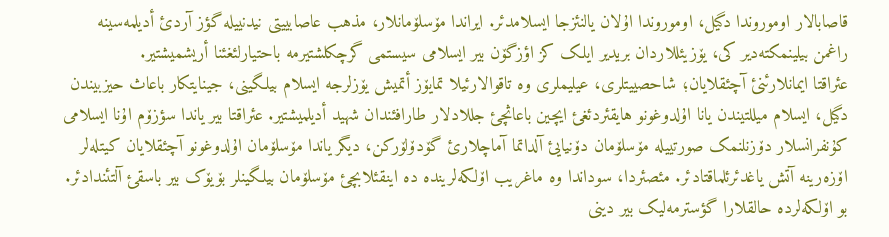قاصابالار اوموروندا دگیل، اوموروندا اۇلان یالنئزجا ایسلامدئر. ایراندا مۆسلۆمانلار، مذهب عاصابییتی نیدنییلە گؤز آردئ أدیلمەسینە راغمن بیلینمکتەدیر کی، یۆزیئللاردان بریدیر ایلک کز اؤزگۆن بیر ایسلامی سیستمی گرچکلشتیرمە باحتیارلئغئنا أریشمیشتیر.
عئراقتا ایمانلارئنئ آچئقلایان؛ شاحصییتلری، عیلیملری وە تاقوالارئیلا تمایۆز أتمیش یۆزلرجە ایسلام بیلگینی، جینایتکار باعاث حیزبیندن دگیل، ایسلام میللتیندن یانا اۇلدوغونو هایقئردئغئ ایچین باعاثچئ جللادلار طارافئندان شهید أدیلمیشتیر. عئراقتا بیر یاندا سؤزۆم اۇنا ایسلامی کۇنفرانسلار دۆزنلنمک صورتییلە مۆسلۆمان دۆنیایئ آلداتما آماچلارئ گۆدۆلۆرکن، دیگر یاندا مۆسلۆمان اۇلدوغونو آچئقلایان کیتلەلر اۆزەرینە آتش یاغدئرئلماقتادئر. مئصئردا، سوداندا وە ماغریب اۆلکەلریندە دە اینقئلابچئ مۆسلۆمان بیلگینلر بۆیۆک بیر باسقئ آلتئندادئر. بو اۆلکەلردە حالقلارا گؤسترمەلیک بیر دینی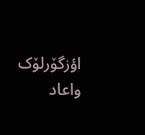اؤزگۆرلۆک واعاد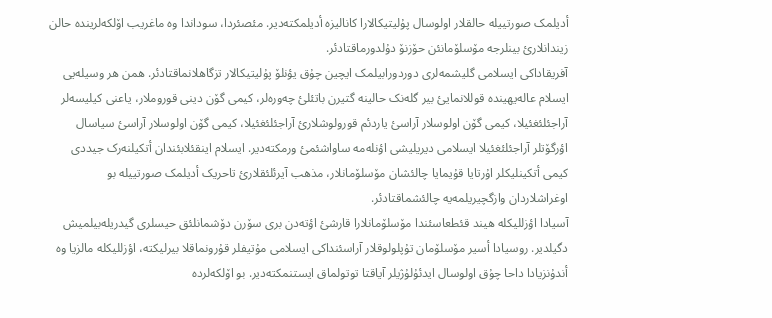أدیلمک صورتییلە حالقلار اولوسال پۇلیتیکالارا کانالیزە أدیلمکتەدیر. مئصئردا، سوداندا وە ماغریب اۆلکەلریندە حالن زیندانلارئ بینلرجە مۆسلۆمانئن حۆزنۆ دۇلدورماقتادئر.
آفریقاداکی ایسلامی گلیشمەلری دوردورابیلمک ایچین چۇق یؤنلۆ پۇلیتیکالار تزگاهلانماقتادئر. همن هر وسیلەیی ایسلام عالەیهیندە قوللانمایئ بیر گلەنک حالینە گتیرن باتئلئ چەورەلر، کیمی گۆن دینی قوروملار، یاعنی کیلیسەلر آراجئلئغئیلا، کیمی گۆن اولوسلار آراسئ یاردئم قورولوشلارئ آراجئلئغئیلا، کیمی گۆن اولوسلار آراسئ سیاسال اؤرگۆتلر آراجئلئغئیلا ایسلامی دیریلیشی اؤنلەمە ساواشئمئ ورمکتەدیر. ایسلام اینقئلابئندان أتکیلنەرک جیددی کیمی أتکینلیکلر اۇرتایا قۇیمایا چالئشان مۆسلۆمانلار، مذهب آیرئلئقلارئ تاحریک أدیلمک صورتییلە بو اوغراشلاردان وازگچیریلمەیە چالئشماقتادئر.
آسیادا اؤزللیکلە هیند قئطعاسئندا مۆسلۆمانلارا قارشئ اؤتەدن بری سۆرن دۆشمانلئق حیسلری گیدریلەبیلمیش دگیلدیر. روسیادا أسیر مۆسلۆمان تۇپلولوقلار آراسئنداکی ایسلامی مۇتیفلر قۇرونماقلا بیرلیکتە، اؤزللیکلە مالزیا وە أندۇنزیادا داحا چۇق اولوسال ایدئۇلۇژیلر آیاقتا توتولماق ایستنمکتەدیر. بو اۆلکەلردە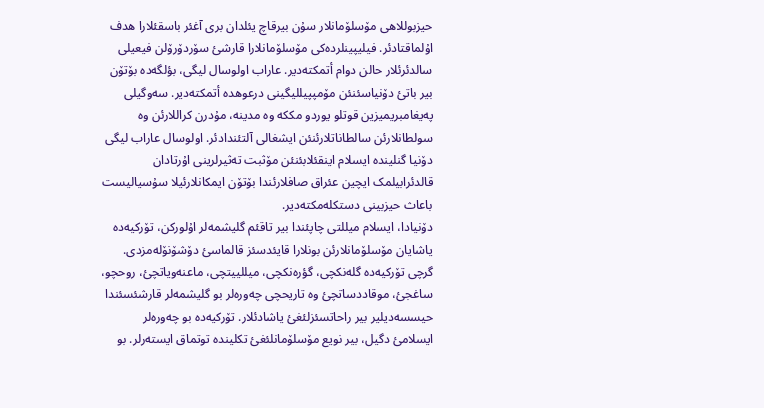حیزبوللاهی مۆسلۆمانلار سۇن بیرقاچ یئلدان بری آغئر باسقئلارا هدف اۇلماقتادئر. فیلیپینلردەکی مۆسلۆمانلارا قارشئ سۆردۆرۆلن فیعیلی سالدئرئلار حالن دوام أتمکتەدیر. عاراب اولوسال لیگی، بؤلگەدە بۆتۆن بیر باتئ دۆنیاسئنئن مۆمپپیللیگینی درعوهدە أتمکتەدیر. سەوگیلی پەیغامبریمیزین قوتلو یوردو مککە وە مدینە، مۇدرن کراللارئن وە سولطانلارئن سالطاناتلارئنئن ایشغالی آلتئندادئر. اولوسال عاراب لیگی دۆنیا گنلیندە ایسلام اینقئلابئنئن مۆثبت تەثیرلرینی اۇرتادان قالدئرابیلمک ایچین عئراق صافلارئندا بۆتۆن ایمکانلارئیلا سۇسیالیست باعاث حیزبینی دستکلەمکتەدیر.
دۆنیادا، ایسلام میللتی چاپئندا بیر تاقئم گلیشمەلر اۇلورکن، تۆرکیەدە یاشایان مۆسلۆمانلارئن بونلارا قایئدسئز قالماسئ دۆشۆنۆلەمزدی. گرچی تۆرکیەدە گلەنکچی، گؤرەنکچی، میللییتچی، ماعنەویاتچئ، روحچو، ساغجئ، موقاددساتچئ وە تاریحچی چەورەلر بو گلیشمەلر قارشئسئندا حیسسەدیلیر بیر راحاتسئزلئغئ یاشادئلار. تۆرکیەدە بو چەورەلر ایسلامئ دگیل، بیر نویع مۆسلۆمانلئغئ تکلیندە توتماق ایستەرلر. بو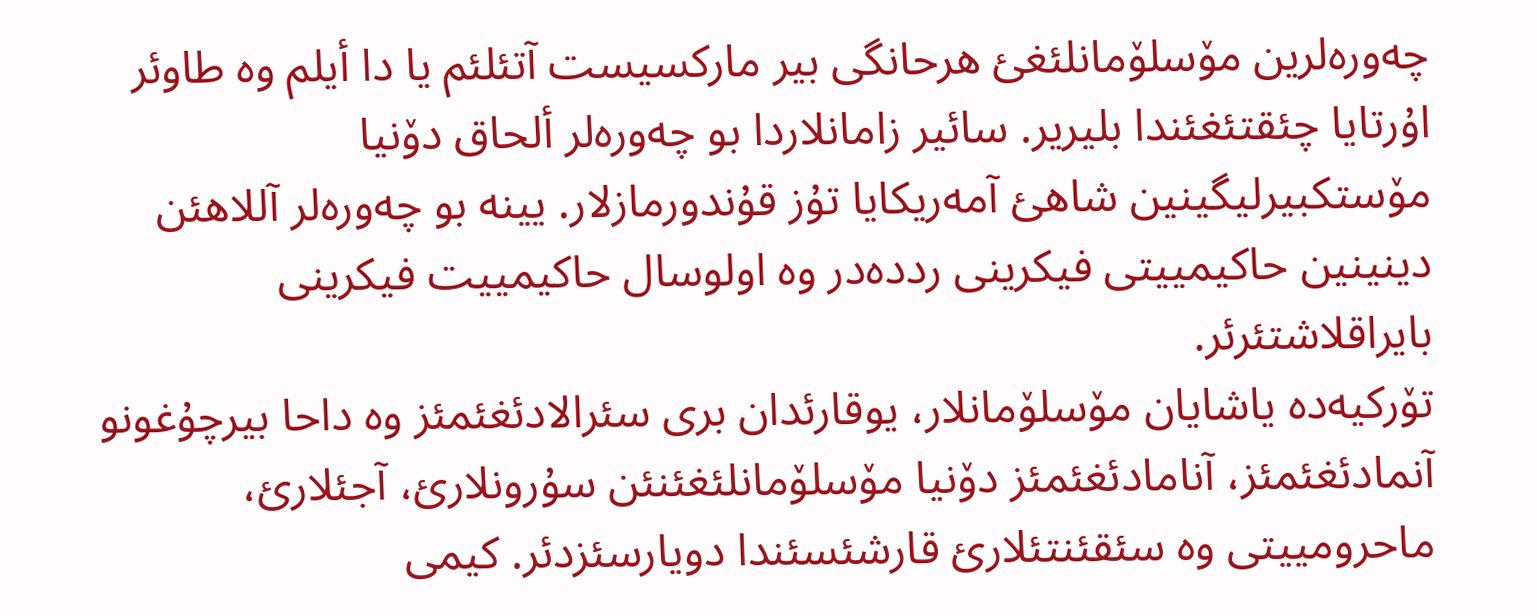چەورەلرین مۆسلۆمانلئغئ هرحانگی بیر مارکسیست آتئلئم یا دا أیلم وە طاوئر اۇرتایا چئقتئغئندا بلیریر. سائیر زامانلاردا بو چەورەلر ألحاق دۆنیا مۆستکبیرلیگینین شاهئ آمەریکایا تۇز قۇندورمازلار. یینە بو چەورەلر آللاهئن دینینین حاکیمییتی فیکرینی رددەدر وە اولوسال حاکیمییت فیکرینی بایراقلاشتئرئر.
تۆرکیەدە یاشایان مۆسلۆمانلار، یوقارئدان بری سئرالادئغئمئز وە داحا بیرچۇغونو آنمادئغئمئز، آنامادئغئمئز دۆنیا مۆسلۆمانلئغئنئن سۇرونلارئ، آجئلارئ، ماحرومییتی وە سئقئنتئلارئ قارشئسئندا دویارسئزدئر. کیمی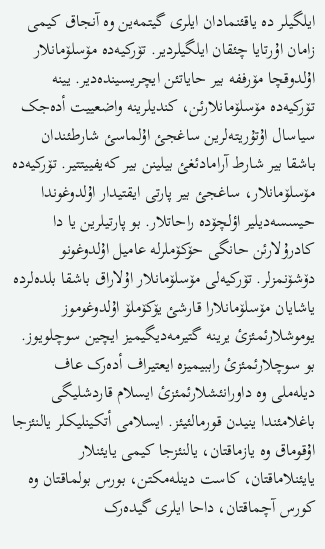ایلگیلر دە یاقئنمادان ایلری گیتمەین وە آنجاق کیمی زامان اۇرتایا چئقان ایلگیلردیر. تۆرکیەدە مۆسلۆمانلار اۇلدوقچا مۆرففە بیر حایاتئن ایچریسیندەدیر. یینە تۆرکیەدە مۆسلۆمانلارئن، کندیلرینە واضعییت أدەجک سیاسال اۇتۇریتەلرین ساغجئ اۇلماسئ شارطئندان باشقا بیر شارط آرامادئغئ بیلینن بیر کەیفییتتیر. تۆرکیەدە مۆسلۆمانلار، ساغجئ بیر پارتی ایقتیدار اۇلدوغوندا حیسسەدیلیر اؤلچۆدە راحاتلار. بو پارتیلرین یا دا کادرۇلارئن حانگی حۆکۆملرلە عامیل اۇلدوغونو دۆشۆنمزلر. تۆرکیەلی مۆسلۆمانلار اۇلاراق باشقا بلدەلردە یاشایان مۆسلۆمانلارا قارشئ یۆکۆملۆ اۇلدوغوموز یوموشلارئمئزئ یرینە گتیرمەدیگیمیز ایچین سوچلویوز. بو سوچلارئمئزئ راببیمیزە ایعتیراف أدەرک عاف دیلەملی وە داورانئشلارئمئزئ ایسلام قاردشلیگی باغلامئندا ینیدن قورمالئیئز. ایسلامی أتکینلیکلر یالنئزجا اۇقوماق وە یازماقتان، یالنئزجا کیمی یایئنلار یایئنلاماقتان، کاست دینلەمکتن، بورس بولماقتان وە کورس آچماقتان، داحا ایلری گیدەرک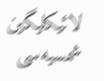لائیکلیگین شمسیەسی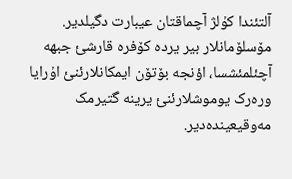آلتئندا کۇلژ آچماقتان عیبارت دگیلدیر. مۆسلۆمانلار بیر یردە کۆفرە قارشئ جبهە آچئلمئشسا، اؤنجە بۆتۆن ایمکانلارئنئ اۇرایا ورەرک یوموشلارئنئ یرینە گتیرمک مەوقیعیندەدیر.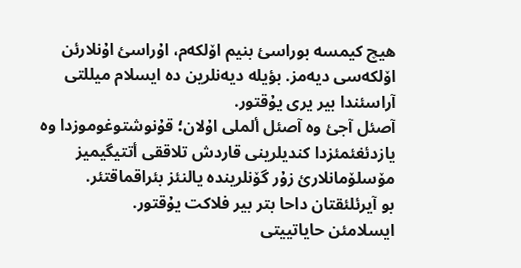هیچ کیمسە بوراسئ بنیم اۆلکەم، اۇراسئ اۇنلارئن اۆلکەسی دیەمز. بؤیلە دیەنلرین دە ایسلام میللتی آراسئندا بیر یری یۇقتور.
آصئل آجئ وە آصئل ألملی اۇلان؛ قۇنوشتوغوموزدا وە یازدئغئمئزدا کندیلرینی قاردش تلاققی أتتیگیمیز مۆسلۆمانلارئ زۇر گۆنلریندە یالنئز بئراقماقتئر.
بو آیرئلئقتان داحا بتر بیر فلاکت یۇقتور.
ایسلامئن حایاتییتی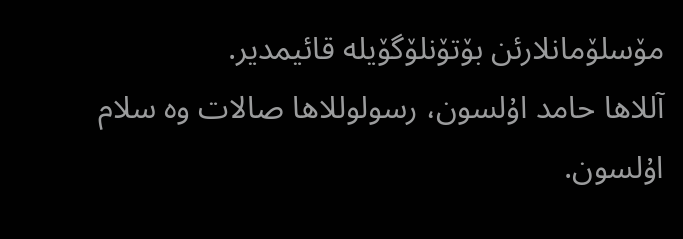مۆسلۆمانلارئن بۆتۆنلۆگۆیلە قائیمدیر.
آللاها حامد اۇلسون، رسولوللاها صالات وە سلام اۇلسون.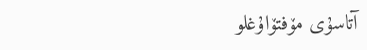آتاسۇی مۆفتۆاۇغلو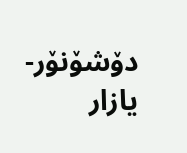دۆشۆنۆر-یازار